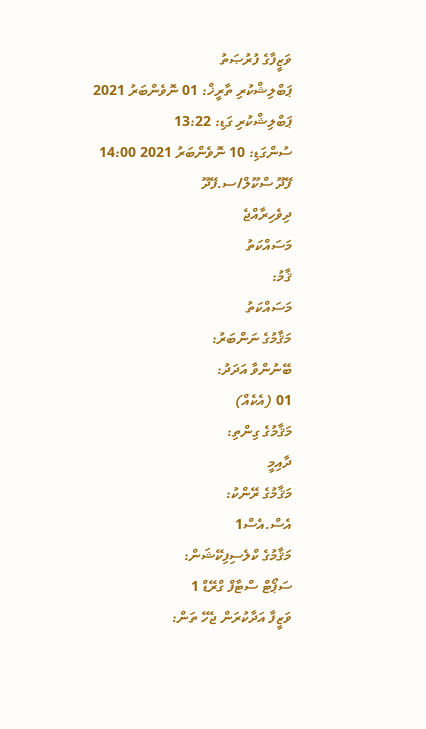ވަޒީފާގެ ފުރުޞަތު
ޕަބްލިޝްކުރި ތާރީޚް: 01 ނޮވެންބަރު 2021
ޕަބްލިޝްކުރި ގަޑި: 13:22
ސުންގަޑި: 10 ނޮވެންބަރު 2021 14:00
ފޭދޫ ސްކޫލް/ސ.ފޭދޫ
ދިވެހިރާއްޖެ
މަސައްކަތު
ޤާމު:
މަސައްކަތު
މަޤާމުގެ ނަންބަރު:
ބޭނުންވާ އަދަދު:
01 (އެކެއް)
މަޤާމުގެ ގިންތި:
ދާއިމީ
މަޤާމުގެ ރޭންކު:
އެސް.އެސް1
މަޤާމުގެ ކްލެސިފިކޭޝަން:
ސަޕޯޓް ސްޓާފް ގްރޭޑް 1
ވަޒީފާ އަދާކުރަން ޖެހޭ ތަން: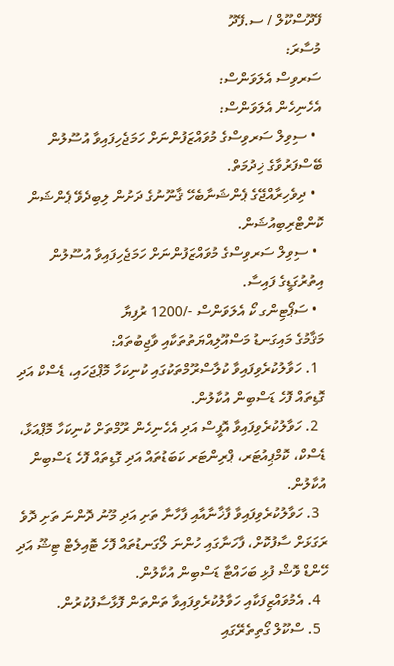ފޭދޫސްކޫލް / ސ.ފޭދޫ
މުސާރަ:
ސަރވިސް އެލަވަންސް:
އެހެނިހެން އެލަވަންސް:
  • ސިވިލް ސަރވިސްގެ މުވައްޒަފުންނަށް ހަމަޖެހިފައިވާ އުސޫލުން ބޭސްފަރުވާގެ ޚިދުމަތް.
  • ދިވެހިރާއްޖޭގެ ޕެންޝަނާބެހޭ ޤާނޫނުގެ ދަށުން ލިބިދެވޭ ޕެންޝަން ކޮންޓްރިބިއުޝަން.
  • ސިވިލް ސަރވިސްގެ މުވައްޒަފުންނަށް ހަމަޖެހިފައިވާ އުސޫލުން އިތުރުގަޑީގެ ފައިސާ.
  • ސަޕޯޓިންގ ކޯ އެލަވަންސް -/1200 ރުފިޔާ
މަޤާމުގެ މައިގަނޑު މަސްއޫލިއްޔަތުތަކާއި ވާޖިބުތައް:
  1. ހަވާލުކުރެވިފައިވާ ކުލާސްރޫމްތަކުގައި ކުނިކަހާ މޮޕްޖަހައި، ޑެސްކް އަދި ގޮޑިތައް ފޮހެ ޑަސްބިން އުކާލުން.
  2. ހަވާލުކުރެވިފައިވާ އޮފީސް އަދި އެހެނިހެން ރޫމްތަށް ކުނިކަހާ މޮޕްއަޅާ، ޑެސްކް، ކޮމްޕިއުޓަރ، ޕްރިންޓަރ ކަބަޑުތައް އަދި ގޮޑިތައް ފޮހެ ޑަސްބިން އުކާލުން.
  3. ހަވާލުކުރެވިފައިވާ ފާޚާނާއާއި ފާހާނާ ތަށި އަދި މޫނު ދޮންނަ ތަށި ދޮވެ ރަގަޅަށް ސާފުކޮށް، ފާހަނާގައި ހުންނަ ލޯގަނޑުތައް ފޮހެ ޓޮއިލެޓް ޓިޝޫ އަދި ހޭންޑް ވޮޝް ފުޅި ބަހައްޓާ ޑަސްބިން އުކާލުން.
  4. އެމުވައްޒިފަކާއި ހަވާލުކުރެވިފައިވާ ތަންތަން ފޮޅާސާފުކުރުން.
  5. ސްކޫލް ގޯތިތެރޭގައި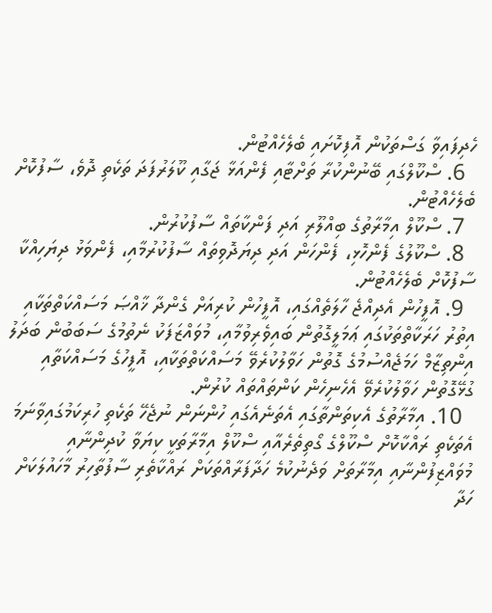ހެދިފައިވާ ގަސްތަކުން އޮފިކޮށައި ބެލެހެއްޓުން.
  6. ސްކޫލްގައި ބޭނުންކުރާ ތަށްޓާއި ފެންއަޅާ ޖަގާއި ކޫލަރުފަދަ ތަކެތި ދޮވެ، ސާފުކޮށް ބެލެހެއްޓުން.
  7. ސްކޫލް އިމާރާތުގެ ބިއްލޫރި އަދި ފަންކާތައް ސާފުކުރުން.
  8. ސްކޫލުގެ ފެންހޮޅި، ފެންހަން އަދި ދިޔަދޮވިތައް ސާފުކުރުމާއި، ފެންވަޅު ދިޔަހިއްކާ ސާފުކޮށް ބެލެހެއްޓުން.
  9. އޮފީހުން އެދިއްޖެ ހާލަތެއްގައި، އޮފީހުން ކުރިއަށް ގެންދާ ޚާއްޞަ މަސައްކަތްތަކާއި އިތުރު ހަރަކާތްތަކުގައި ޢަމަލީގޮތުން ބައިވެރިވުމާއި، މުވައްޒަފަކު ނެތުމުގެ ސަބަބުން ބަދަލު އިންތިޒާމް ހަމަޖެއްސުމުގެ ގޮތުން ހަވާލުކުރެވޭ މަސައްކަތްތަކާއި، އޮފީހުގެ މަސައްކަތާއި ގުޅޭގޮތުން ހަވާލުކުރެވޭ އެހެނިހެން ކަންތައްތައް ކުރުން.
  10. އިމާރާތުގެ އެކިތަންތާގައި އެތަނެއެގައި ހުންނަން ނުޖެހޭ ތަކެތި ހުރިކަމުގައިވާނަމަ އެތަކެތި ރައްކާކޮށް ސްކޫލްގެ ގޯތިތެރެއާއި ސްކޫލް އިމާރާތަކީ ކިޔަވާ ކުދިންނާއި މުވައްޒިފުންނާއި އިމާރާތަށް ވަދެނުކުމެ ހަދާފަރާއްތަކަށް ރައްކާތެރި ސާފުތާހިރު މާހައުލަކަށް ހަދާ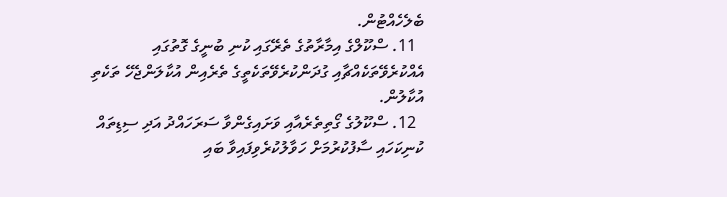ބެލެހެއްޓުން.
  11. ސްކޫލްގެ އިމާރާތުގެ ތެރޭގައި ކުނި ބުނީގެ ގޮތުގައި އެއްކުރެވޭތަކެއްޗާއި ގުދަންކުރެވޭތަކެތީގެ ތެރެއިން އުކާލަންޖެހޭ ތަކެތި އުކާލުން.
  12. ސްކޫލުގެ ގޯތިތެރެއާއި ވަށައިގެންވާ ސަރަހައްދު އަދި ސިޑިތައް ކުނިކަހައި ސާފުކުރުމަށް ހަވާލުކުރެވިފައިވާ ބައި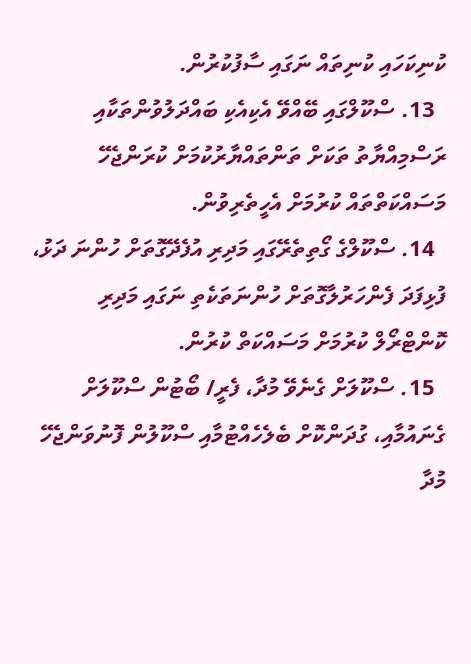ކުނިކަހައި ކުނިތައް ނަގައި ސާފުކުރުން.
  13. ސްކޫލްގައި ބޭއްވޭ އެކިއެކި ބައްދަލުވުންތަކާއި ރަސްމިއްޔާތު ތަކަށް ތަންތައްޔާރުކުމަށް ކުރަންޖެހޭ މަސައްކަތްތައް ކުރުމަށް އެހީތެރިވުން.
  14. ސްކޫލްގެ ގޯތިތެރޭގައި މަދިރި އުފެދޭގޮތަށް ހުންނަ ދަޅު، ފުޅިފަދަ ފެންހަރުލާގޮތަށް ހުންނަތަކެތި ނަގައި މަދިރި ކޮންޓްރޯލް ކުރުމަށް މަސައްކަތް ކުރުން.
  15. ސްކޫލަށް ގެނެވޭ މުދާ، ފެރީ/ ބޯޓުން ސްކޫލަށް ގެނައުމާއި، ގުދަންކޮށް ބެލެހެއްޓުމާއި ސްކޫލުން ފޮނުވަންޖެހޭ މުދާ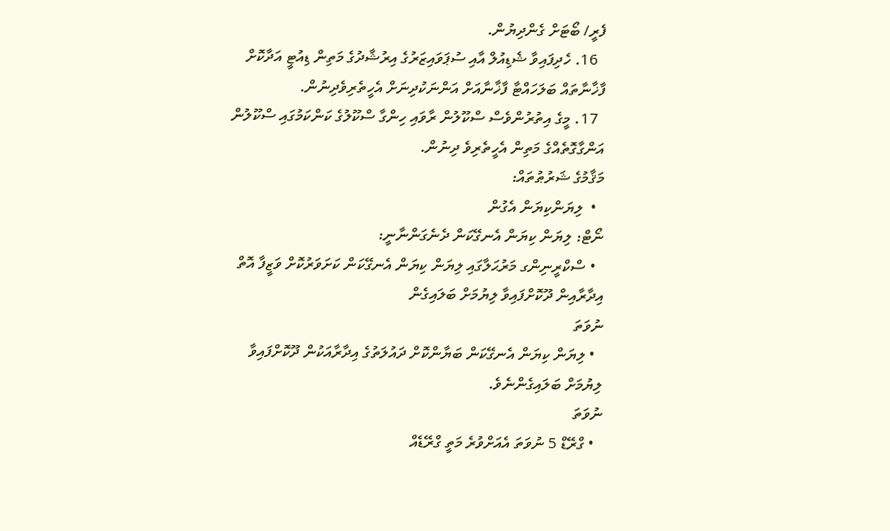ފެރީ/ ބޯޓަށް ގެންދިޔުން.
  16. ހެދިފައިވާ ޝެޑިއުލް އާއި ސުޕަވައިޒަރުގެ އިރުޝާދުގެ މަތިން ޑިއުޓީ އަދާކޮށް ފާޚާނާތައް ބަލަހައްޓާ ފާޚާނާއަށް އަންނަކުދިނަށް އެހީތެރިވެދިނުން.
  17. މީގެ އިތުރުންވެސް ސްކޫލުން ރާވައި ހިންގާ ސްކޫލުގެ ކަންކަމުގައި ސްކޫލުން އަންގާގޮތެއްގެ މަތިން އެހީތެރިވެ ދިނުން.
މަޤާމުގެ ޝަރުޠުތައް:
  •  ލިޔަންކިޔަން އެގުން
ނޯޓް: ލިޔަން ކިޔަން އެނގޭކަން ދެނެގަންނާނީ:
  • ސްކްރީނިންގ މަރުޙަލާގައި ލިޔަން ކިޔަން އެނގޭކަން ކަށަވަރުކޮށް ވަޒީފާ އޮތް އިދާރާއިން ދޫކޮށްފައިވާ ލިޔުމަށް ބަލައިގެން
ނުވަތަ
  • ލިޔަން ކިޔަން އެނގޭކަން ބަޔާންކޮށް ދައުލަތުގެ އިދާރާއަކުން ދޫކޮށްފައިވާ ލިޔުމަށް ބަލައިގެންނެވެ.
ނުވަތަ
  • ގްރޭޑް 5 ނުވަތަ އެއަށްވުރެ މަތީ ގްރޭޑެއް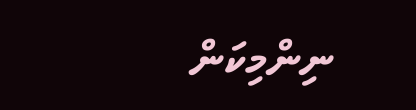ނިންމިކަން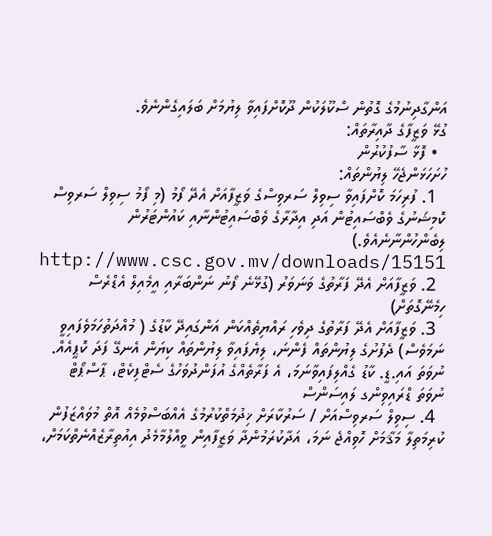އަންގާދިނުމުގެ ގޮތުން ސްކޫލަކުން ދޫކޮށްފައިވާ ލިޔުމަށް ބަލައިގެންނެވެ.
ގުޅޭ ވަޒީފާގެ ދާއިރާތައް:
  • ފޮޅާ ސާފުކުރުން
ހުށަހަޅަންޖެހޭ ލިޔުންތައް:
  1. ފުރިހަމަ ކޮށްފައިވާ ސިވިލް ސަރވިސްގެ ވަޒީފާއަށް އެދޭ ފޯމު (މި ފޯމު ސިވިލް ސަރވިސް ކޮމިޝަނުގެ ވެބްސައިޓުން އަދި އިދާރާގެ ވެބްސައިޓުންނާއި ކައުންޓަރުން ލިބެންހުންނާނެއެވެ.) http://www.csc.gov.mv/downloads/15151
  2. ވަޒީފާއަށް އެދޭ ފަރާތުގެ ވަނަވަރު (ގުޅޭނެ ފޯނު ނަންބަރާއި އީމެއިލް އެޑްރެސް ހިމެނޭގޮތަށް)
  3. ވަޒީފާއަށް އެދޭ ފަރާތުގެ ދިވެހި ރައްޔިތެއްކަން އަންގައިދޭ ކާޑުގެ ( މުއްދަތުހަމަވެފައިވީ ނަމަވެސް) ދެފުށުގެ ލިޔުންތައް ފެންނަ، ލިޔެފައިވާ ލިޔުންތައް ކިޔަން އެނގޭ ފަދަ ކޮޕީއެއް. ނުވަތަ އައި.ޑީ. ކާޑު ގެއްލިފައިވާނަމަ، އެ ފަރާތެއްގެ އުފަންދުވަހުގެ ސެޓްފިކެޓް، ޕާސްޕޯޓް ނުވަތަ ޑްރައިވިންގ ލައިސަންސް
  4. ސިވިލް ސަރވިސްއަށް / ސަރުކާރަށް ޚިދުމަތްކުރުމުގެ އެއްބަސްވުމެއް އޮތް މުވައްޒަފުން ކުރިމަތިލާ މަޤާމަށް ހޮވިއްޖެ ނަމަ، އަދާކުރަމުންދާ ވަޒީފާއިން ވީއްލުމާމެދު އިއުތިރާޒެއްނެތްކަމަށް،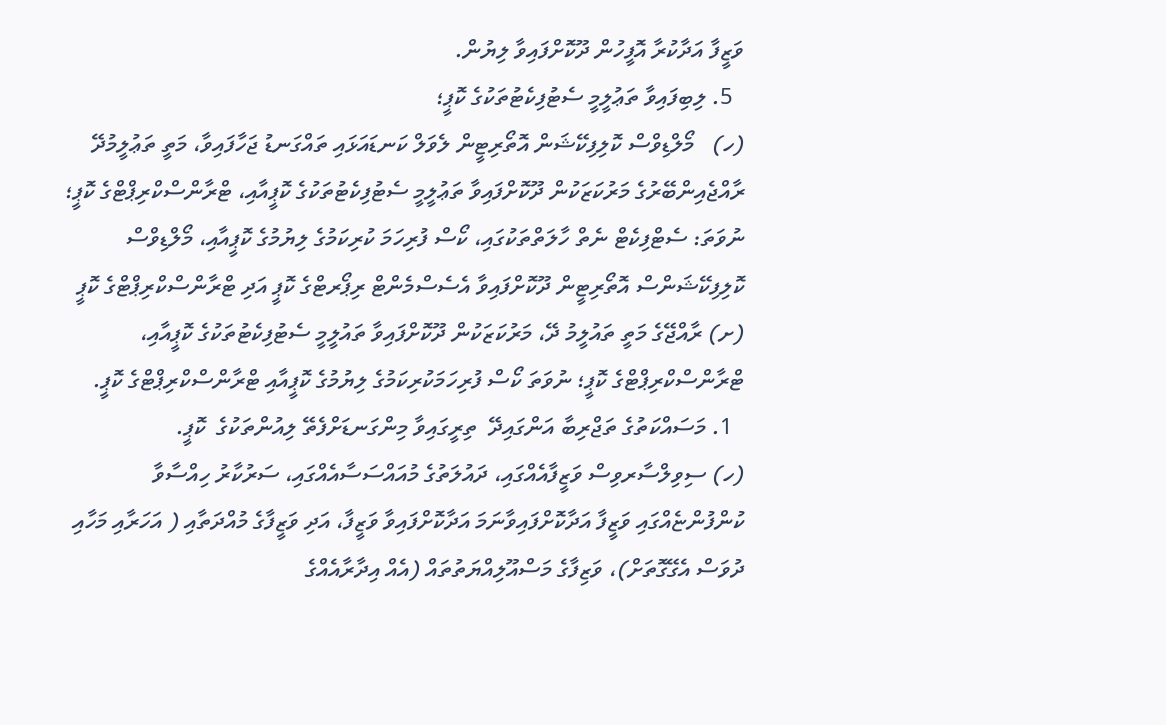ވަޒީފާ އަދާކުރާ އޮފީހުން ދޫކޮށްފައިވާ ލިޔުން.
  5. ލިބިފައިވާ ތަޢުލީމީ ސެޓުފިކެޓުތަކުގެ ކޮޕީ؛
(ހ)   މޯލްޑިވްސް ކޮލިފިކޭޝަން އޮތޯރިޓީން ލެވަލް ކަނޑައަޅައި ތައްގަނޑު ޖަހާފައިވާ، މަތީ ތަޢުލީމުދޭ ރާއްޖެއިންބޭރުގެ މަރުކަޒަކުން ދޫކޮށްފައިވާ ތަޢުލީމީ ސެޓުފިކެޓުތަކުގެ ކޮޕީއާއި، ޓްރާންސްކްރިޕްޓްގެ ކޮޕީ؛ ނުވަތަ: ސެޓްފިކެޓް ނެތް ހާލަތްތަކުގައި، ކޯސް ފުރިހަމަ ކުރިކަމުގެ ލިޔުމުގެ ކޮޕީއާއި، މޯލްޑިވްސް ކޮލިފިކޭޝަންސް އޮތޯރިޓީން ދޫކޮށްފައިވާ އެސެސްމެންޓް ރިޕޯރޓްގެ ކޮޕީ އަދި ޓްރާންސްކްރިޕްޓްގެ ކޮޕީ
(ށ) ރާއްޖޭގެ މަތީ ތައުލީމު ދޭ، މަރުކަޒަކުން ދޫކޮށްފައިވާ ތައުލީމީ ސެޓުފިކެޓުތަކުގެ ކޮޕީއާއި، ޓްރާންސްކްރިޕްޓްގެ ކޮޕީ؛ ނުވަތަ ކޯސް ފުރިހަމަކުރިކަމުގެ ލިޔުމުގެ ކޮޕީއާއި ޓްރާންސްކްރިޕްޓްގެ ކޮޕީ.
  1. މަސައްކަތުގެ ތަޖްރިބާ އަންގައިދޭ  ތިރީގައިވާ މިންގަނޑަށްފެތޭ ލިއުންތަކުގެ  ކޮޕީ.
(ހ) ސިވިލްސާރވިސް ވަޒީފާއެއްގައި، ދައުލަތުގެ މުއައްސަސާއެއްގައި، ސަރުކާރު ހިއްސާވާ ކުންފުންޏެއްގައި ވަޒީފާ އަދާކޮށްފައިވާނަމަ އަދާކޮށްފައިވާ ވަޒީފާ، އަދި ވަޒީފާގެ މުއްދަތާއި ( އަހަރާއި މަހާއި ދުވަސް އެގޭގޮތަށް)، ވަޒިފާގެ މަސްއޫލިއްޔަތުތައް (އެއް އިދާރާއެއްގެ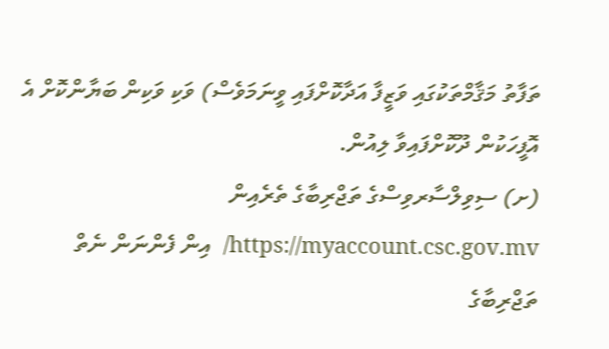ތަފާތު މަޤާމްތަކުގައި ވަޒީފާ އަދާކޮށްފައި ވީނަމަވެސް) ވަކި ވަކިން ބަޔާންކޮށް އެ އޮފީހަކުން ދޫކޮށްފައިވާ ލިއުން.
(ށ) ސިވިލްސާރވިސްގެ ތަޖްރިބާގެ ތެރެއިން https://myaccount.csc.gov.mv/  އިން ފެންނަން ނެތް  ތަޖްރިބާގެ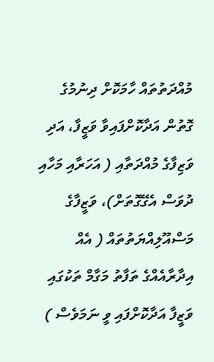މުއްދަތުތައް ހާމަކޮށް ދިނުމުގެ ގޮތުން އަދާކޮށްފައިވާ ވަޒީފާ، އަދި ވަޒިފާގެ މުއްދަތާއި ( އަހަރާއި މަހާއި ދުވަސް އެގޭގޮތަށް)، ވަޒީފާގެ މަސްއޫލިއްޔަތުތައް ( އެއް އިދާރާއެއްގެ ތަފާތު މަގާމް ތަކުގައި ވަޒީފާ އަދާކޮށްފައި ވީ ނަމަވެސް )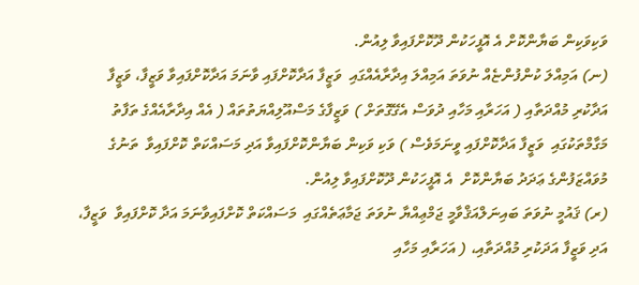ވަކިވަކިން ބަޔާންކޮށް އެ އޮފީހަކުން ދޫކޮށްފައިވާ ލިއުން.
(ނ) އަމިއްލަ ކުންފުންޏެއް ނުވަތަ އަމިއްލަ އިދާރާއެއްގައި  ވަޒީފާ އަދާކޮށްފައި ވާނަމަ އަދާކޮށްފައިވާ ވަޒީފާ، ވަޒީފާ އަދާކުރި މުއްދަތާއި ( އަހަރާއި މަހާއި ދުވަސް އެގޭގޮތަށް ) ވަޒީފާގެ މަސްއޫލިއްޔަތުތައް ( އެއް އިދާރާއެއްގެ ތަފާތު މަގާމްތަކުގައި  ވަޒީފާ އަދާކޮށްފައި ވީނަމަވެސް ) ވަކި ވަކިން ބަޔާންކޮށްފައިވާ އަދި މަސައްކަތް ކޮށްފައިވާ  ތަނުގެ މުވައްޒަފުންގެ ޢަދަދު ބަޔާންކޮށް  އެ އޮފީހަކުން ދޫކޮށްފައިވާ ލިއުން.
(ރ) ޤައުމީ ނުވަތަ ބައިނަލްއަޤްވާމީ ޖަމްޢިއްޔާ ނުވަތަ ޖަމާޢަތެއްގައި  މަސައްކަތް ކޮށްފައިވާނަމަ އަދާ ކޮށްފައިވާ  ވަޒީފާ، އަދި ވަޒީފާ އަދަކުރި މުއްދަތާއި، ( އަހަރާއި މަހާއި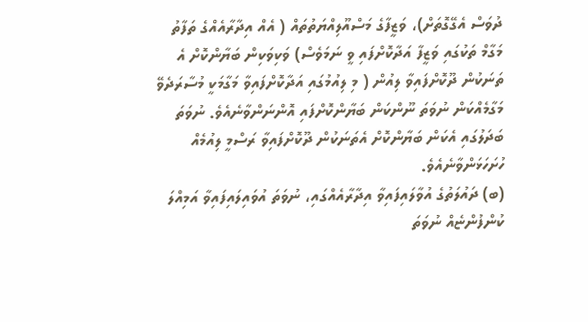ދުވަސް އެގޭގޮތަށް)، ވަޒީފާގެ މަސްއޫލިއްޔަތުތައް ( އެއް އިދާރާއެއްގެ ތަފާތު މަގާމް ތަކުގައި ވަޒީފާ އަދާކޮށްފައި ވީ ނަމަވެސް) ވަކިވަކިން ބަޔާންކޮށް އެ ތަނަކުން ދޫކޮށްފައިވާ ލިއުން ( މި ލިއުމުގައި އަދާކޮށްފައިވާ މަގާމަކީ މުސާރަދެވޭ  މަގާމެއްކަން ނުވަތަ ނޫންކަން ބަޔާންކޮށްފައި އޮންނަންވާނެއެވެ. ނުވަތަ ބަދަލުގައި އެކަން ބަޔާންކޮށް އެތަނަކުން ދޫކޮށްފައިވާ ރަސްމީ ލިއުމެއް ހުށަހަޅަންވާނެއެވެ.
(ބ) ދައުލަތުގެ އުވާލައިފައިވާ އިދާރާއެއްގައި، ނުވަތަ އުވައިލައިފައިވާ އަމިއްލަ ކުންފުންޏެއް ނުވަތަ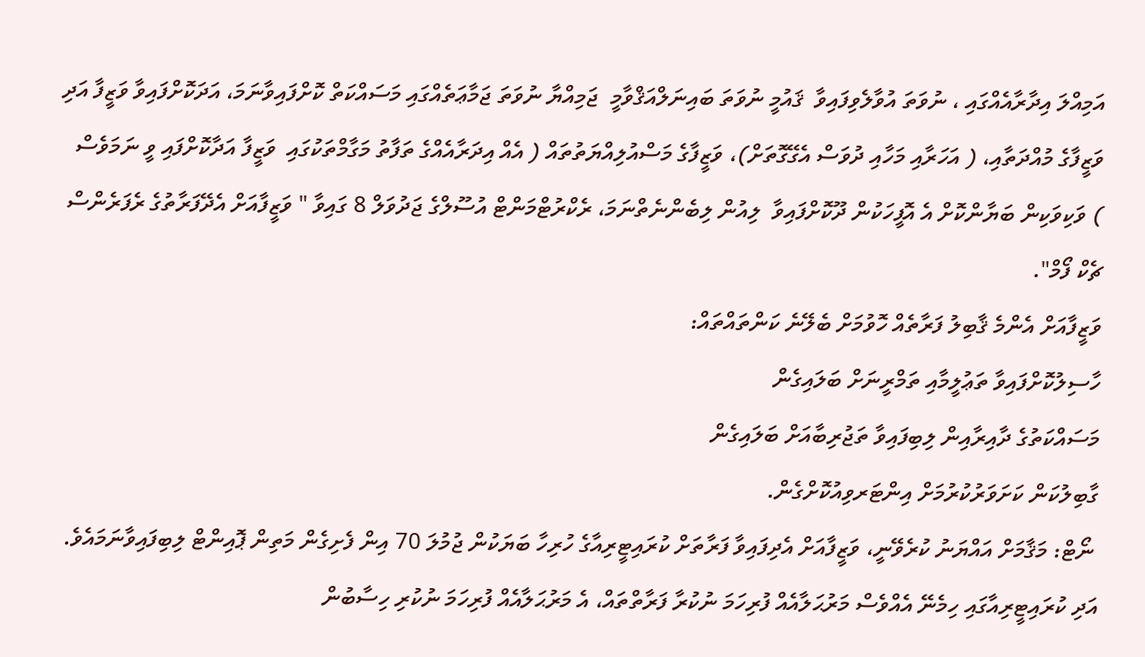އަމިއްލަ އިދާރާއެއްގައި ، ނުވަތަ އުވާލެވިފައިވާ  ޤައުމީ ނުވަތަ ބައިނަލްއަޤްވާމީ  ޖަމިއްޔާ ނުވަތަ ޖަމާޢަތެއްގައި މަސައްކަތް ކޮށްފައިވާނަމަ، އަދަކޮށްފައިވާ ވަޒީފާ އަދި ވަޒީފާގެ މުއްދަތާއި، ( އަހަރާއި މަހާއި ދުވަސް އެގޭގޮތަށް)، ވަޒީފާގެ މަސްއުލިއްޔަތުތައް ( އެއް އިދަރާއެއްގެ ތަފާތު މަގާމްތަކުގައި  ވަޒީފާ އަދާކޮށްފައި ވީ ނަމަވެސް ) ވަކިވަކިން ބަޔާންކޮށް އެ އޮފީހަކުން ދޫކޮށްފައިވާ  ލިއުން ލިބެންނެތްނަމަ، ރެކްރުޓްމަންޓް އުސޫލްގެ ޖަދުވަލް 8 ގައިވާ " ވަޒީފާއަށް އެދޭފަރާތުގެ ރެފަރެންސް ޗެކް ފޯމް".
ވަޒީފާއަށް އެންމެ ޤާބިލު ފަރާތެއް ހޮވުމަށް ބެލޭނެ ކަންތައްތައް:
ހާސިލުކޮށްފައިވާ ތަޢުލީމާއި ތަމްރީނަށް ބަލައިގެން
މަސައްކަތުގެ ދާއިރާއިން ލިބިފައިވާ ތަޖުރިބާއަށް ބަލައިގެން
ގާބިލުކަން ކަށަވަރުކުރުމަށް އިންޓަރވިއުކޮށްގެން.
 ނޯޓް: މަޤާމަށް އައްޔަނު ކުރެވޭނީ، ވަޒީފާއަށް އެދިފައިވާ ފަރާތަށް ކުރައިޓީރިއާގެ ހުރިހާ ބަޔަކުން ޖުމުލަ 70 އިން ފެށިގެން މަތިން ޕޮއިންޓް ލިބިފައިވާނަމައެވެ. އަދި ކުރައިޓީރިއާގައި ހިމެނޭ އެއްވެސް މަރުޙަލާއެއް ފުރިހަމަ ނުކުރާ ފަރާތްތައް، އެ މަރުޙަލާއެއް ފުރިހަމަ ނުކުރި ހިސާބުން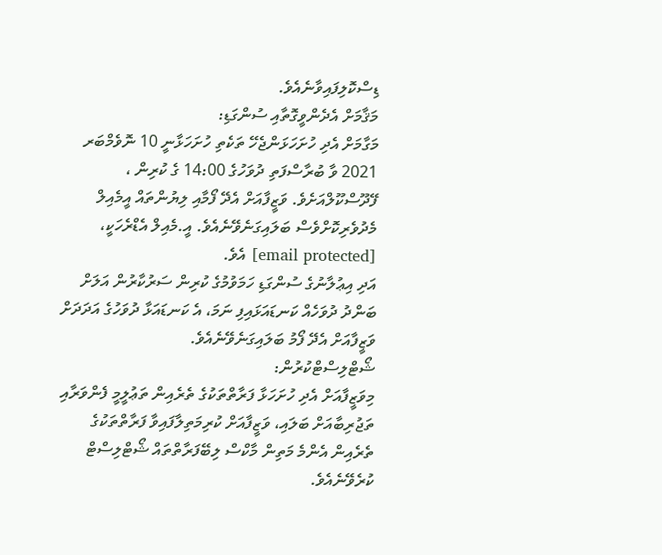ޑިސްކޮލިފައިވާނެއެވެ.
މަޤާމަށް އެދެންވީގޮތާއި ސުންގަޑި:
މަގާމަށް އެދި ހުށަހަޅަންޖެހޭ ތަކެތި ހުށަހަޅާނީ 10 ނޮވެމްބަރ 2021 ވާ ބުރާސްފަތި ދުވަހުގެ 14:00 ގެ ކުރިން ، ފޭދޫސްކޫލްއަށެވެ. ވަޒީފާއަށް އެދޭ ފޯމާއި ލިޔުންތައް އީމެއިލް މެދުވެރިކޮށްވެސް ބަލައިގަނެވޭނެއެވެ. އީ.މެއިލް އެޑްރެހަކީ، [email protected] އެވެ.
އަދި އިޢުލާނުގެ ސުންގަޑި ހަމަވުމުގެ ކުރިން ސަރުކާރުން އަލަށް ބަންދު ދުވަހެއް ކަނޑައަޅައިފި ނަމަ، އެ ކަނޑައަޅާ ދުވަހުގެ އަދަދަށް ވަޒީފާއަށް އެދޭ ފޯމު ބަލައިގަނެވޭނެއެވެ.
ޝޯޓްލިސްޓްކުރުން:
މިވަޒީފާއަށް އެދި ހުށަހަޅާ ފަރާތްތަކުގެ ތެރެއިން ތަޢުލީމީ ފެންވަރާއި ތަޖުރިބާއަށް ބަލައި، ވަޒީފާއަށް ކުރިމަތިލާފައިވާ ފަރާތްތަކުގެ ތެރެއިން އެންމެ މަތިން މާކްސް ލިބޭފަރާތްތައް ޝޯޓްލިސްޓް ކުރެވޭނެއެވެ.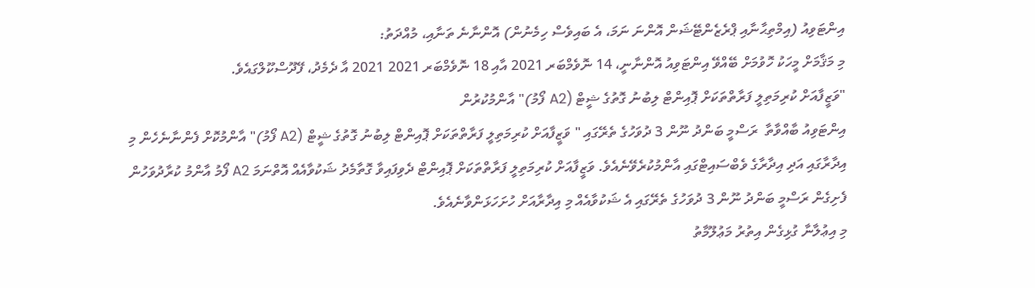އިންޓަވިއު (އިމްތިޙާނާއި ޕްރެޒެންޓޭޝަން އޮންނަ ނަމަ، އެ ބައިވެސް ހިމެނުން) އޮންނާނެ ތަނާއި، މުއްދަތު:
މި މަޤާމަށް މީހަކު ހޮވުމަށް ބޭއްވޭ އިންޓަވިއު އޮންނާނީ، 14 ނޮވެމްބަރ 2021 އާއި 18 ނޮވެމްބަރ 2021 2021 އާ ދެމެދު، ފޭދޫސްކޫލްގައެވެ.
"ވަޒީފާއަށް ކުރިމަތިލީ ފަރާތްތަކަށް ޕޮއިންޓް ލިބުނު ގޮތުގެ ޝީޓް (A2 ފޯމު)" އާންމުކުރުން
އިންޓަވިއު ބާއްވާތާ  ރަސްމީ ބަންދު ނޫން 3 ދުވަހުގެ ތެރޭގައި " ވަޒީފާއަށް ކުރިމަތިލީ ފަރާތްތަކަށް ޕޮއިންޓް ލިބުނު ގޮތުގެ ޝީޓް (A2 ފޯމު)" އާންމުކޮށް ފެންނާނެހެން މި އިދާރާގައި އަދި އިދާރާގެ ވެބްސައިޓްގައި އާންމުކުރެވޭނެއެވެ. ވަޒީފާއަށް ކުރިމަތިލީ ފަރާތްތަކަށް ޕޮއިންޓް ދެވިފައިވާ ގޮތާމެދު ޝަކުވާއެއް އޮތްނަމަ A2 ފޯމު އާންމު ކުރާދުވަހުން ފެށިގެން ރަސްމީ ބަންދު ނޫން 3 ދުވަހުގެ ތެރޭގައި އެ ޝަކުވާއެއް މި އިދާރާއަށް ހުށަހަޅަންވާނެއެވެ.
މި އިޢުލާނާ ގުޅިގެން އިތުރު މަޢުލޫމާތު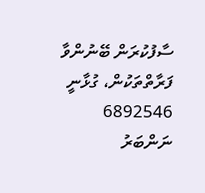ސާފުކުރަން ބޭނުންވާ ފަރާތްތަކުން، ގުޅާނީ 6892546 ނަންބަރު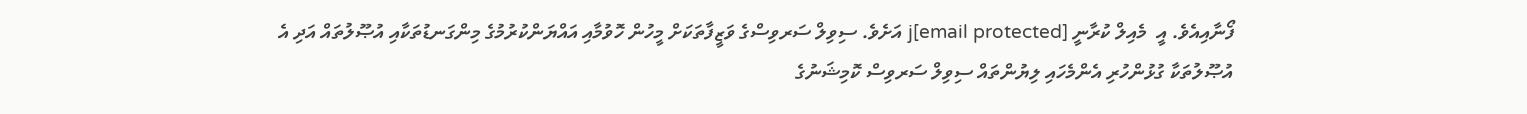ފޯނާއިއެވެ. އީ  މެއިލް ކުރާނީ j[email protected] އަށެވެ. ސިވިލް ސަރވިސްގެ ވަޒީފާތަކަށް މީހުން ހޮވުމާއި އައްޔަންކުރުމުގެ މިންގަނޑުތަކާއި އުޞޫލުތައް އަދި އެ އުޞޫލުތަކާ ގުޅުންހުރި އެންމެހައި ލިޔުންތައް ސިވިލް ސަރވިސް ކޮމިޝަނުގެ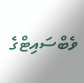ވެބްސައިޓްގެ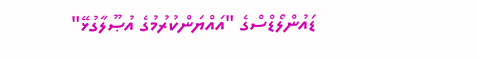ޑައުންލޯޑްސްގެ "އައްޔަންކުރުމުގެ އުޞޫލާގުޅޭ"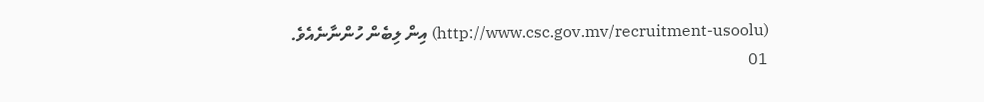(http://www.csc.gov.mv/recruitment-usoolu) އިން ލިބެން ހުންނާނެއެވެ.
01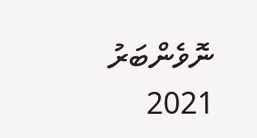ނޮވެންބަރު 2021